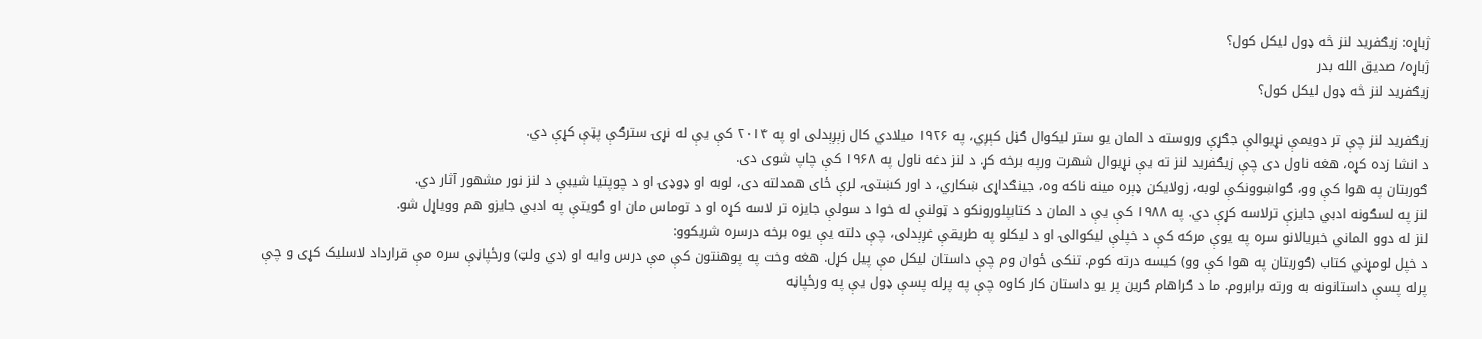ژباړه: زیګفرید لنز څه ډول لیکل کول؟
ژباړه/ صديق الله بدر
زیګفرید لنز څه ډول لیکل کول؟

زیګفرید لنز چې تر دویمې نړیوالې جګړې وروسته د المان یو ستر لیکوال ګڼل کېږي، په ۱۹۲۶ میلادي کال زېږېدلی او په ۲۰۱۴ کې يې له نړۍ سترګې پټې کړې دي.
د انشا زده کړه، هغه ناول دی چې زیګفرید لنز ته يې نړیوال شهرت ورپه برخه کړ. د لنز دغه ناول په ۱۹۶۸ کې چاپ شوی دی.
ګوربتان په هوا کې وو، ګواښوونکې لوبه، زولایکن ډېره مینه ناکه وه، جینګداړی ښکاري، د اور کښتۍ، لرې ځای همدلته دی، لوبه او ډوډۍ او د چوپتیا شیبې د لنز نور مشهور آثار دي.
لنز په لسګونه ادبي جایزې ترلاسه کړې دي. په ۱۹۸۸ کې يې د المان د کتابپلورونکو د ټولنې له خوا د سولې جایزه تر لاسه کړه او د توماس مان او ګویتې په ادبي جایزو هم وویاړل شو.
لنز له دوو الماني خبریالانو سره په یوې مرکه کې د خپلې لیکوالۍ او د لیکلو په طریقې غږېدلی، چې دلته يې یوه برخه درسره شریکوو:
د خپل لومړني کتاب (ګوربتان په هوا کې وو) کیسه درته کوم. تنکی ځوان وم چې داستان لیکل مې پیل کړل. هغه وخت په پوهنتون کې مې درس وایه او (دي ولټ) ورځپاڼې سره مې قرارداد لاسلیک کړی و چې پرله پسې داستانونه به ورته برابروم. ما د ګراهام ګرین پر یو داستان کار کاوه چې په پرله پسې ډول يې په ورځپاڼه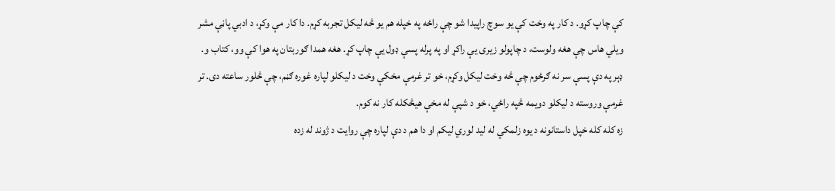کې چاپ کړو. د کار په وخت کې یو سوچ راپیدا شو چې راځه په خپله هم یو څه لیکل تجربه کړم. دا کار مې وکړ، د ادبي پاڼې مشر ویلي هاس چې هغه ولوست، د چاپولو زیری يې راکړ او په پرله پسې ډول يې چاپ کړ. هغه همدا ګوربتان په هوا کې وو، کتاب و.
ډېر په دې پسې سر نه ګرځوم چې څه وخت لیکل وکړم، خو تر غرمې مخکې وخت د لیکلو لپاره غوره ګڼم، چې څلور ساعته دی. تر غرمې وروسته د لیکلو دویمه څپه راځي، خو د شپې له مخې هيڅکله کار نه کوم.
زه کله کله خپل داستانونه د یوه زلمکي له لید لوري لیکم او دا هم د دې لپاره چې روایت د ژوند له زده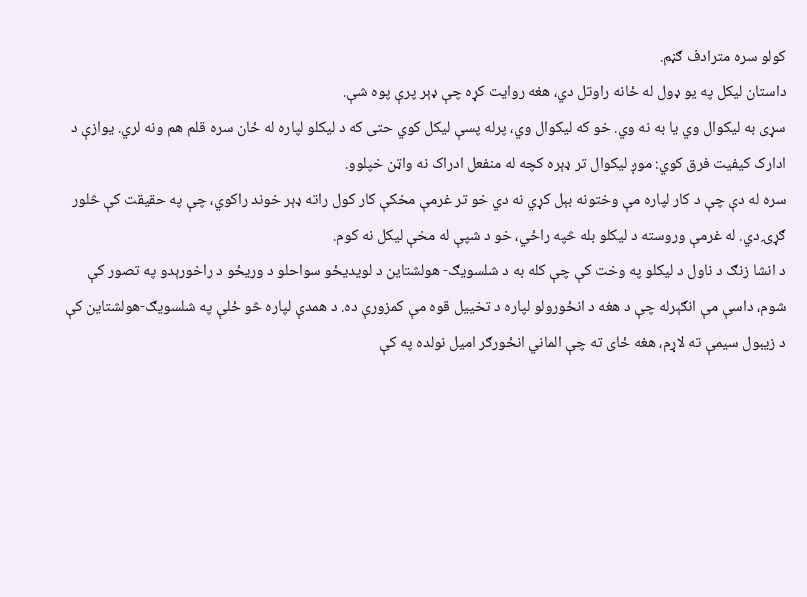کولو سره مترادف ګڼم.
داستان لیکل په یو ډول له ځانه راوتل دي، هغه روایت کړه چې ډېر پرې پوه شې.
سړی به لیکوال وي یا به نه وي. خو که لیکوال وي، پرله پسې لیکل کوي حتی که د لیکلو لپاره له ځان سره قلم هم ونه لري. یوازې د ادارک کیفیت فرق کوي: موږ لیکوال تر ډېره کچه له منفعل ادراک نه واټن خپلوو.
سره له دې چې د کار لپاره مې وختونه بېل کړي نه دي خو تر غرمې مخکې کار کول راته ډېر خوند راکوي، چې په حقیقت کې څلور ګړۍ دي. له غرمې وروسته د لیکلو بله څپه راځي، خو د شپې له مخې لیکل نه کوم.
د انشا زنګ د ناول د لیکلو په وخت کې چې کله به د شلسویګ- هولشتاین د لويديځو سواحلو د وریځو د راخورېدو په تصور کې شوم، داسې مې انګېرله چې د هغه د انځورولو لپاره د تخيیل قوه مې کمزورې ده. د همدې لپاره څو ځلې په شلسویګ-هولشتاین کې د زیبول سیمې ته لاړم، هغه ځای ته چې الماني انځورګر امیل نولده په کې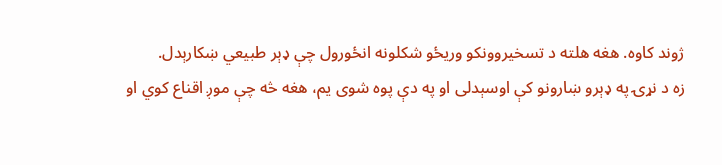ژوند کاوه. هغه هلته د تسخیروونکو وریځو شکلونه انځورول چې ډېر طبیعي ښکارېدل.
زه د نړۍ په ډېرو ښارونو کې اوسېدلی او په دې پوه شوی یم، هغه څه چې موږ اقناع کوي او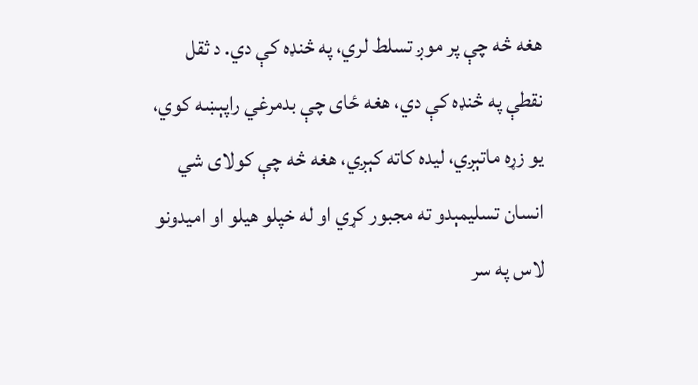هغه څه چې پر موږ تسلط لري، په څنډه کې دي. د ثقل نقطې په څنډه کې دي، هغه ځای چې بدمرغي راپېښه کوي، یو زړه ماتېږي، لیده کاته کېږي، هغه څه چې کولای شي انسان تسليمېدو ته مجبور کړي او له خپلو هیلو او امیدونو لاس په سر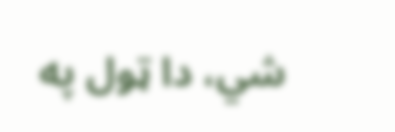شي، دا ټول په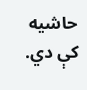حاشیه کې دي.